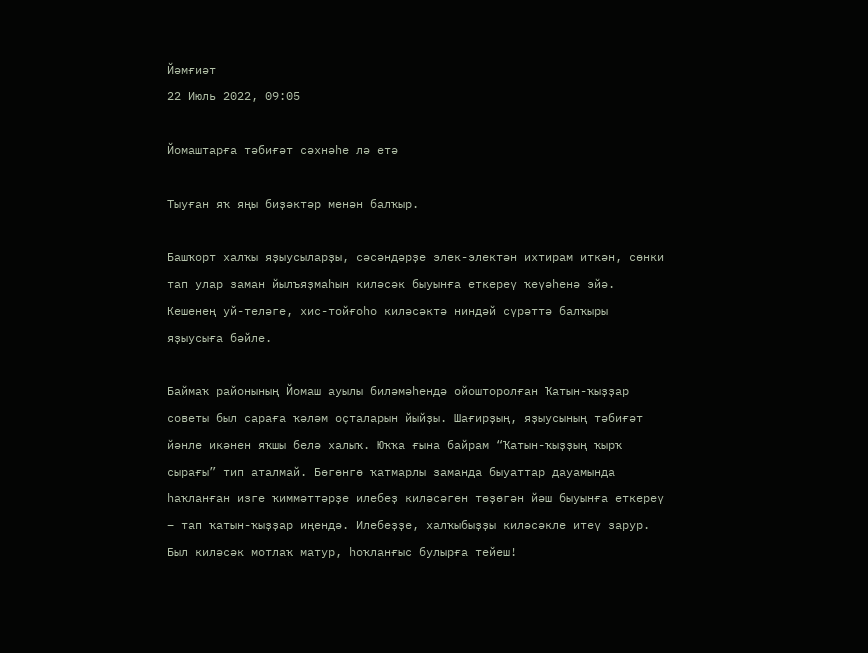Йәмғиәт
22 Июль 2022, 09:05

Йомаштарға тәбиғәт сәхнәһе лә етә

Тыуған яҡ яңы биҙәктәр менән балҡыр.

Башҡорт халҡы яҙыусыларҙы, сәсәндәрҙе элек-электән ихтирам иткән, сөнки тап улар заман йылъяҙмаһын киләсәк быуынға еткереү ҡеүәһенә эйә. Кешенең уй-теләге, хис-тойғоһо киләсәктә ниндәй сүрәттә балҡыры яҙыусыға бәйле.

Баймаҡ районының Йомаш ауылы биләмәһендә ойошторолған Ҡатын-ҡыҙҙар советы был сараға ҡәләм оҫталарын йыйҙы. Шағирҙың, яҙыусының тәбиғәт йәнле икәнен яҡшы белә халыҡ. Юҡҡа ғына байрам “Ҡатын-ҡыҙҙың ҡырҡ сырағы” тип аталмай. Бөгөнгө ҡатмарлы заманда быуаттар дауамында һаҡланған изге ҡиммәттәрҙе илебеҙ киләсәген төҙөгән йәш быуынға еткереү – тап ҡатын-ҡыҙҙар иңендә. Илебеҙҙе, халҡыбыҙҙы киләсәкле итеү зарур. Был киләсәк мотлаҡ матур, һоҡланғыс булырға тейеш!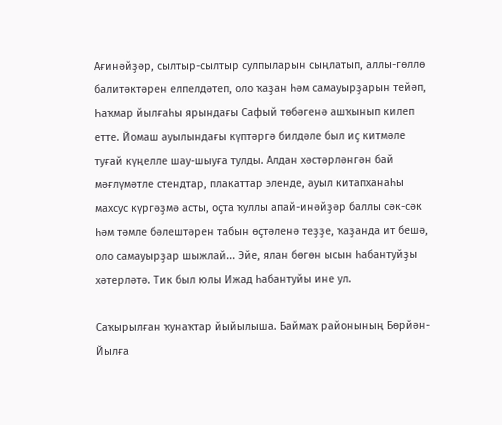Ағинәйҙәр, сылтыр-сылтыр сулпыларын сыңлатып, аллы-гөллө балитәктәрен елпелдәтеп, оло ҡаҙан һәм самауырҙарын тейәп, Һаҡмар йылғаһы ярындағы Сафый төбәгенә ашҡынып килеп етте. Йомаш ауылындағы күптәргә билдәле был иҫ китмәле туғай күңелле шау-шыуға тулды. Алдан хәстәрләнгән бай мәғлүмәтле стендтар, плакаттар эленде, ауыл китапханаһы махсус күргәҙмә асты, оҫта ҡуллы апай-инәйҙәр баллы сәк-сәк һәм тәмле бәлештәрен табын өҫтәленә теҙҙе, ҡаҙанда ит бешә, оло самауырҙар шыжлай... Эйе, ялан бөгөн ысын һабантуйҙы хәтерләтә. Тик был юлы Ижад һабантуйы ине ул.

Саҡырылған ҡунаҡтар йыйылыша. Баймаҡ районының Бөрйән-Йылға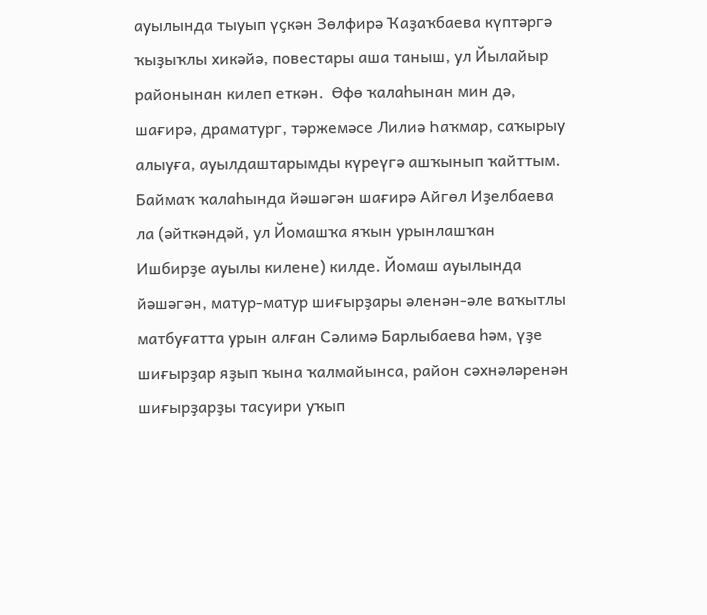ауылында тыуып үҫкән Зөлфирә Ҡаҙаҡбаева күптәргә ҡыҙыҡлы хикәйә, повестары аша таныш, ул Йылайыр районынан килеп еткән.  Өфө ҡалаһынан мин дә, шағирә, драматург, тәржемәсе Лилиә Һаҡмар, саҡырыу алыуға, ауылдаштарымды күреүгә ашҡынып ҡайттым. Баймаҡ ҡалаһында йәшәгән шағирә Айгөл Иҙелбаева ла (әйткәндәй, ул Йомашҡа яҡын урынлашҡан Ишбирҙе ауылы килене) килде. Йомаш ауылында йәшәгән, матур-матур шиғырҙары әленән-әле ваҡытлы матбуғатта урын алған Сәлимә Барлыбаева һәм, үҙе шиғырҙар яҙып ҡына ҡалмайынса, район сәхнәләренән шиғырҙарҙы тасуири уҡып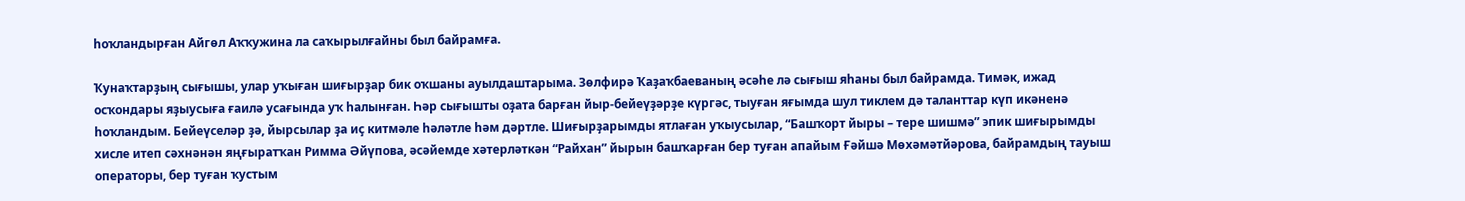һоҡландырған Айгөл Аҡҡужина ла саҡырылғайны был байрамға.

Ҡунаҡтарҙың сығышы, улар уҡыған шиғырҙар бик оҡшаны ауылдаштарыма. Зөлфирә Ҡаҙаҡбаеваның әсәһе лә сығыш яһаны был байрамда. Тимәк, ижад осҡондары яҙыусыға ғаилә усағында уҡ һалынған. Һәр сығышты оҙата барған йыр-бейеүҙәрҙе күргәс, тыуған яғымда шул тиклем дә таланттар күп икәненә һоҡландым. Бейеүселәр ҙә, йырсылар ҙа иҫ китмәле һәләтле һәм дәртле. Шиғырҙарымды ятлаған уҡыусылар, “Башҡорт йыры – тере шишмә” эпик шиғырымды хисле итеп сәхнәнән яңғыратҡан Римма Әйүпова, әсәйемде хәтерләткән “Райхан” йырын башҡарған бер туған апайым Ғәйшә Мөхәмәтйәрова, байрамдың тауыш операторы, бер туған ҡустым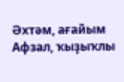Әхтәм, ағайым Афзал, ҡыҙыҡлы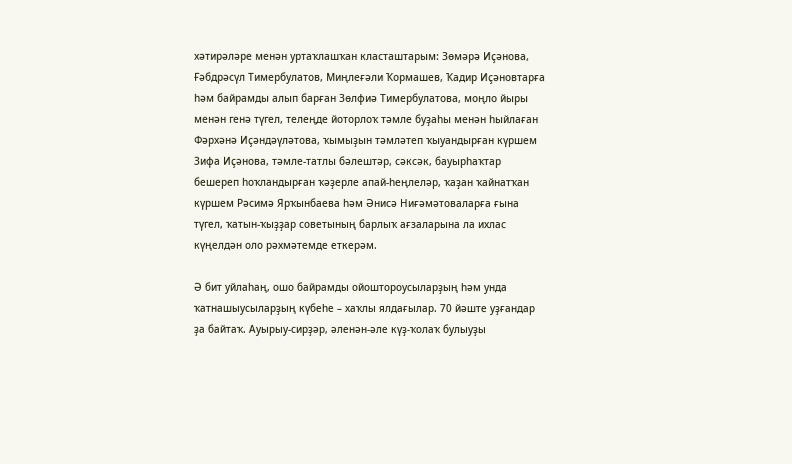хәтирәләре менән уртаҡлашҡан класташтарым: Зөмәрә Иҫәнова, Ғәбдрәсүл Тимербулатов, Миңлеғәли Ҡормашев, Ҡадир Иҫәновтарға һәм байрамды алып барған Зөлфиә Тимербулатова, моңло йыры менән генә түгел, телеңде йоторлоҡ тәмле буҙаһы менән һыйлаған Фәрхәнә Иҫәндәүләтова, ҡымыҙын тәмләтеп ҡыуандырған күршем Зифа Иҫәнова, тәмле-татлы бәлештәр, сәксәк, бауырһаҡтар бешереп һоҡландырған ҡәҙерле апай-һеңлеләр, ҡаҙан ҡайнатҡан күршем Рәсимә Ярҡынбаева һәм Әнисә Ниғәмәтоваларға ғына түгел, ҡатын-ҡыҙҙар советының барлыҡ ағзаларына ла ихлас күңелдән оло рәхмәтемде еткерәм.

Ә бит уйлаһаң, ошо байрамды ойоштороусыларҙың һәм унда ҡатнашыусыларҙың күбеһе – хаҡлы ялдағылар. 70 йәште уҙғандар ҙа байтаҡ. Ауырыу-сирҙәр, әленән-әле күҙ-ҡолаҡ булыуҙы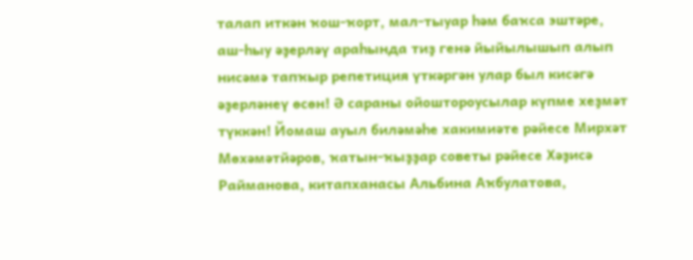талап иткән ҡош-ҡорт, мал-тыуар һәм баҡса эштәре, аш-һыу әҙерләү араһында тиҙ генә йыйылышып алып нисәмә тапҡыр репетиция үткәргән улар был кисәгә әҙерләнеү өсөн! Ә сараны ойоштороусылар күпме хеҙмәт түккән! Йомаш ауыл биләмәһе хакимиәте рәйесе Мирхәт Мөхәмәтйәров, ҡатын-ҡыҙҙар советы рәйесе Хәҙисә Райманова, китапханасы Альбина Аҡбулатова,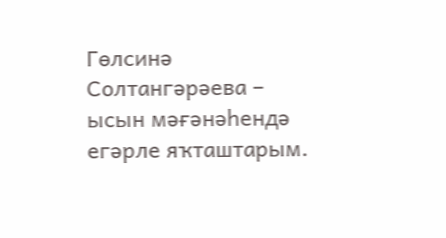Гөлсинә Солтангәрәева – ысын мәғәнәһендә егәрле яҡташтарым.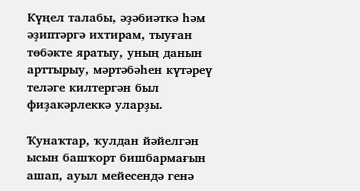Күңел талабы, әҙәбиәткә һәм әҙиптәргә ихтирам, тыуған төбәкте яратыу, уның данын арттырыу, мәртәбәһен күтәреү теләге килтергән был фиҙакәрлеккә уларҙы.

Ҡунаҡтар, ҡулдан йәйелгән ысын башҡорт бишбармағын ашап, ауыл мейесендә генә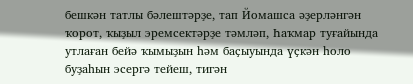бешкән татлы бәлештәрҙе, тап Йомашса әҙерләнгән ҡорот, ҡыҙыл эремсектәрҙе тәмләп, Һаҡмар туғайында утлаған бейә ҡымыҙын һәм баҫыуында үҫкән һоло буҙаһын эсергә тейеш, тигән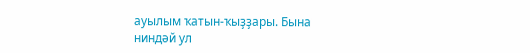ауылым ҡатын-ҡыҙҙары. Бына ниндәй ул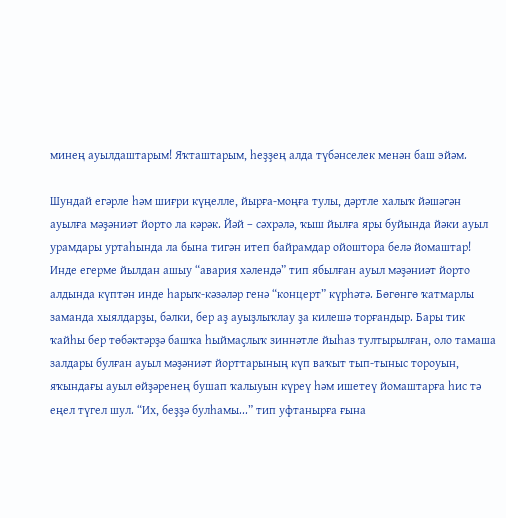минең ауылдаштарым! Яҡташтарым, һеҙҙең алда түбәнселек менән баш эйәм.

Шундай егәрле һәм шиғри күңелле, йырға-моңға тулы, дәртле халыҡ йәшәгән ауылға мәҙәниәт йорто ла кәрәк. Йәй – сәхрәлә, ҡыш йылға яры буйында йәки ауыл урамдары уртаһында ла бына тигән итеп байрамдар ойоштора белә йомаштар! Инде егерме йылдан ашыу “авария хәлендә” тип ябылған ауыл мәҙәниәт йорто алдында күптән инде һарыҡ-кәзәләр генә “концерт” күрһәтә. Бөгөнгө ҡатмарлы заманда хыялдарҙы, бәлки, бер аҙ ауыҙлыҡлау ҙа килешә торғандыр. Бары тик ҡайһы бер төбәктәрҙә башҡа һыймаҫлыҡ зиннәтле йыһаз тултырылған, оло тамаша залдары булған ауыл мәҙәниәт йорттарының күп ваҡыт тып-тыныс тороуын, яҡындағы ауыл өйҙәренең бушап ҡалыуын күреү һәм ишетеү йомаштарға һис тә еңел түгел шул. “Их, беҙҙә булһамы...” тип уфтанырға ғына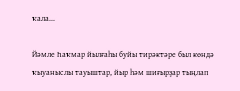ҡала...

Йәмле Һаҡмар йылғаһы буйы тирәктәре был көндә  ҡыуаныслы тауыштар, йыр һәм шиғырҙар тыңлап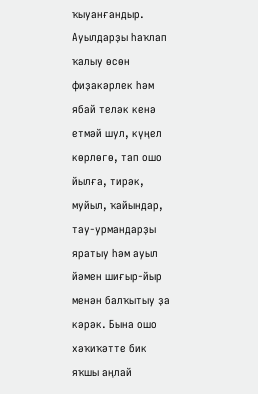ҡыуанғандыр. Ауылдарҙы һаҡлап ҡалыу өсөн фиҙакәрлек һәм ябай теләк кенә етмәй шул, күңел көрлөгө, тап ошо йылға, тирәк, муйыл, ҡайындар, тау-урмандарҙы яратыу һәм ауыл йәмен шиғыр-йыр менән балҡытыу ҙа кәрәк. Бына ошо хәҡиҡәтте бик яҡшы аңлай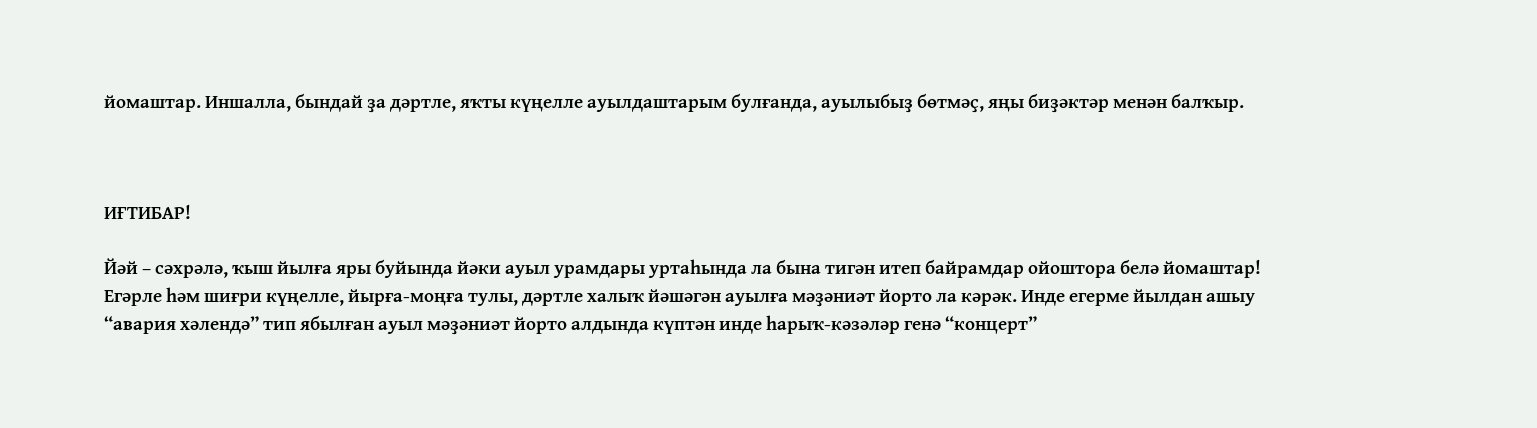йомаштар. Иншалла, бындай ҙа дәртле, яҡты күңелле ауылдаштарым булғанда, ауылыбыҙ бөтмәҫ, яңы биҙәктәр менән балҡыр.



ИҒТИБАР!

Йәй – сәхрәлә, ҡыш йылға яры буйында йәки ауыл урамдары уртаһында ла бына тигән итеп байрамдар ойоштора белә йомаштар! Егәрле һәм шиғри күңелле, йырға-моңға тулы, дәртле халыҡ йәшәгән ауылға мәҙәниәт йорто ла кәрәк. Инде егерме йылдан ашыу “авария хәлендә” тип ябылған ауыл мәҙәниәт йорто алдында күптән инде һарыҡ-кәзәләр генә “концерт”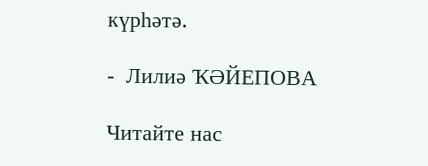күрһәтә.

-  Лилиә ҠӘЙЕПОВА

Читайте нас